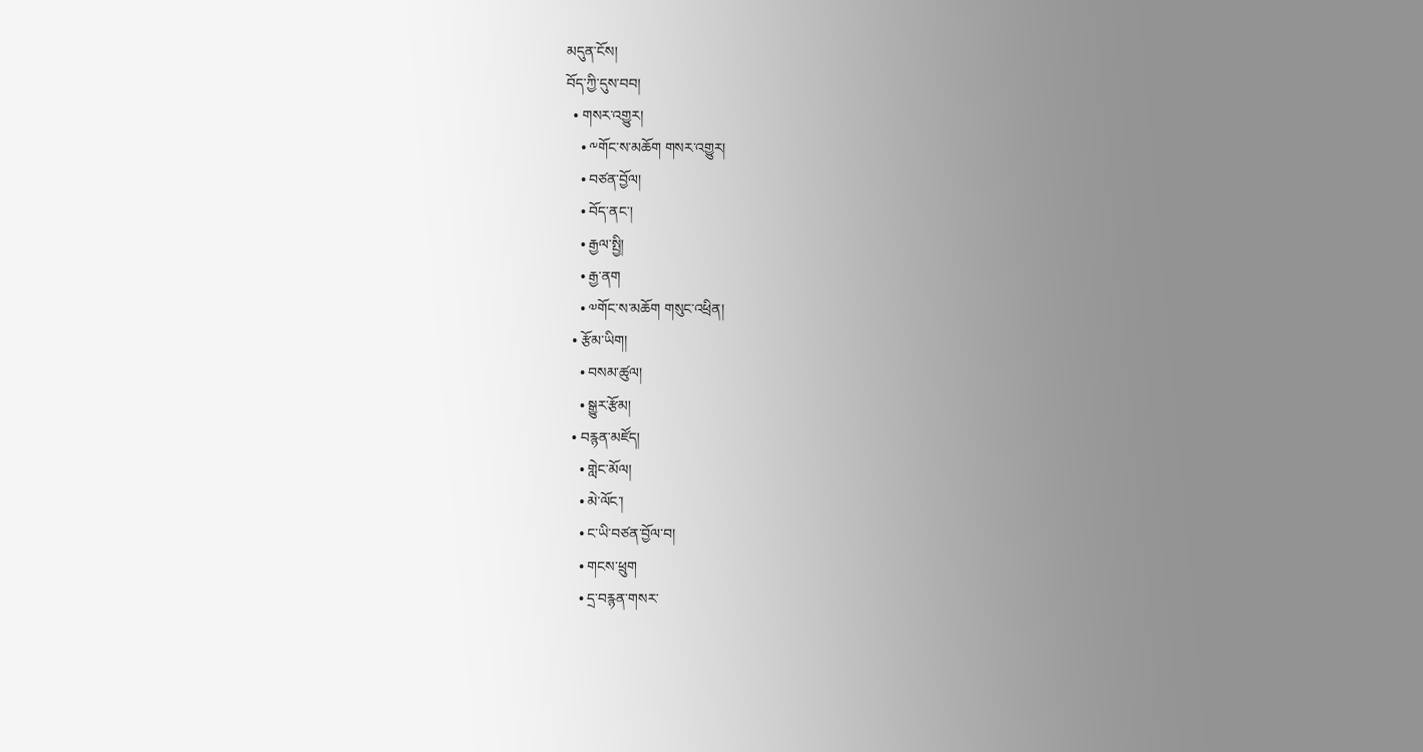མདུན་ངོས།
བོད་ཀྱི་དུས་བབ།
  • གསར་འགྱུར།
    • ༸གོང་ས་མཆོག གསར་འགྱུར།
    • བཙན་བྱོལ།
    • བོད་ནང་།
    • རྒྱལ་སྤྱི།
    • རྒྱ་ནག
    • ༧གོང་ས་མཆོག གསུང་འཕྲིན།
  • རྩོམ་ཡིག།
    • བསམ་ཚུལ།
    • སྒྱུར་རྩོམ།
  • བརྙན་མཛོད།
    • གླེང་མོལ།
    • མེ་ལོང་།
    • ང་ཡི་བཙན་བྱོལ་བ།
    • གངས་ཕྲུག
    • དྲ་བརྙན་གསར་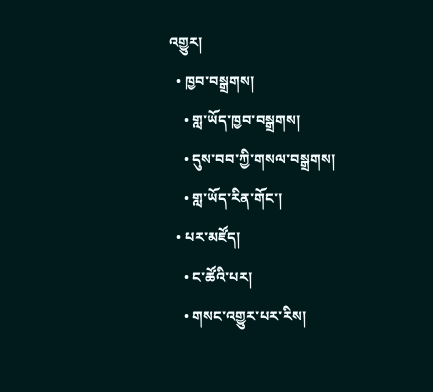འགྱུར།
  • ཁྱབ་བསྒྲགས།
    • གླ་ཡོད་ཁྱབ་བསྒྲགས།
    • དུས་བབ་ཀྱི་གསལ་བསྒྲགས།
    • གླ་ཡོད་རིན་གོང་།
  • པར་མཛོད།
    • ང་ཚོའི་པར།
    • གསང་འགྱུར་པར་རིས།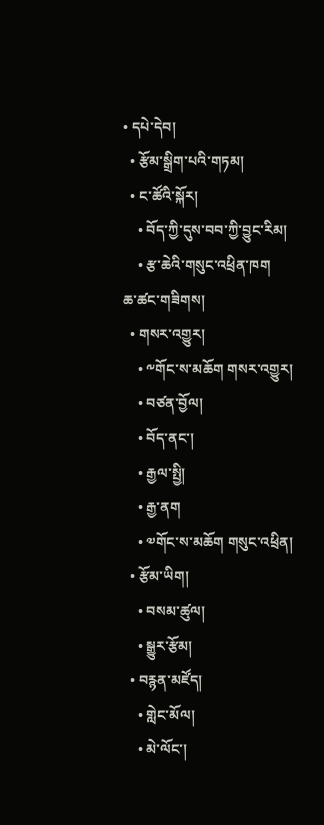• དཔེ་དེབ།
  • རྩོམ་སྒྲིག་པའི་གཏམ།
  • ང་ཚོའི་སྐོར།
    • བོད་ཀྱི་དུས་བབ་ཀྱི་བྱུང་རིམ།
    • རྩ་ཆེའི་གསུང་འཕྲིན་ཁག
ཆ་ཚང་གཟིགས།
  • གསར་འགྱུར།
    • ༸གོང་ས་མཆོག གསར་འགྱུར།
    • བཙན་བྱོལ།
    • བོད་ནང་།
    • རྒྱལ་སྤྱི།
    • རྒྱ་ནག
    • ༧གོང་ས་མཆོག གསུང་འཕྲིན།
  • རྩོམ་ཡིག།
    • བསམ་ཚུལ།
    • སྒྱུར་རྩོམ།
  • བརྙན་མཛོད།
    • གླེང་མོལ།
    • མེ་ལོང་།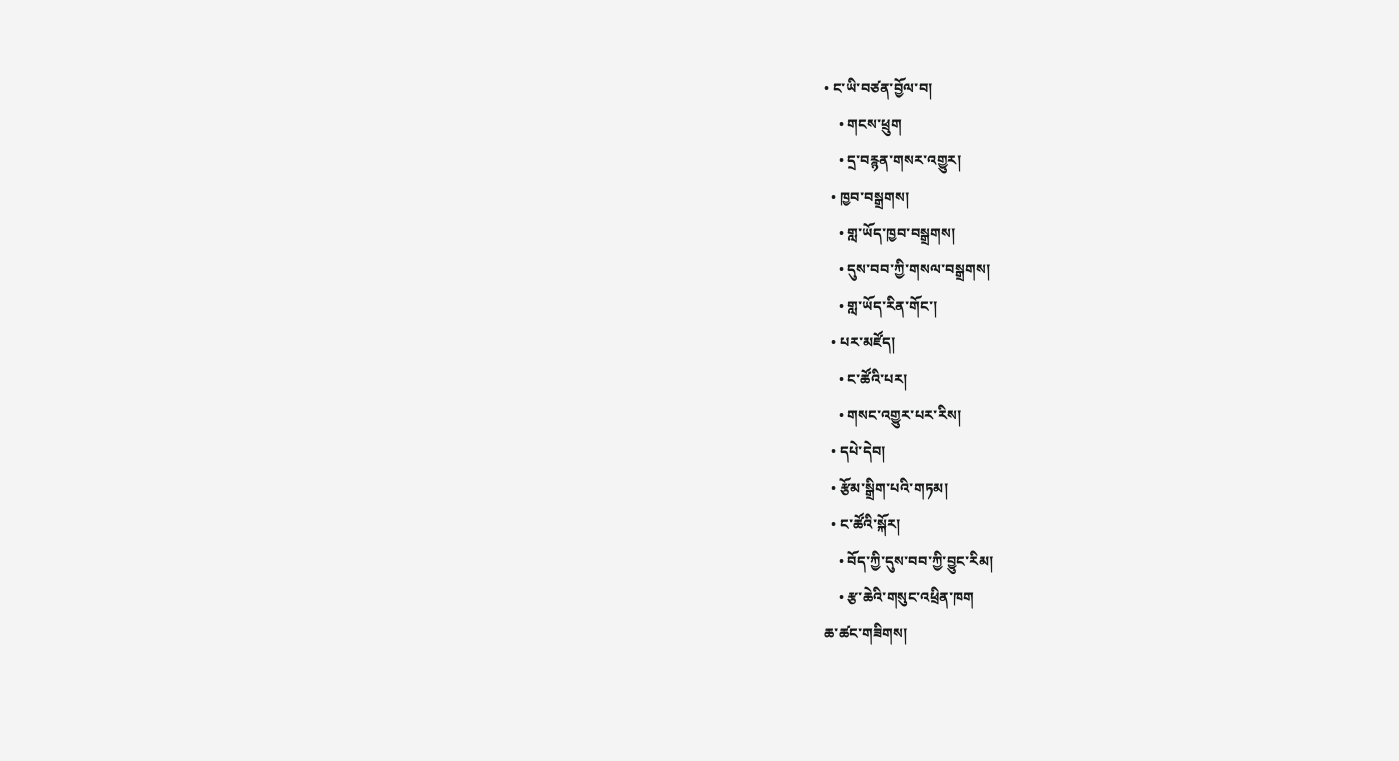• ང་ཡི་བཙན་བྱོལ་བ།
    • གངས་ཕྲུག
    • དྲ་བརྙན་གསར་འགྱུར།
  • ཁྱབ་བསྒྲགས།
    • གླ་ཡོད་ཁྱབ་བསྒྲགས།
    • དུས་བབ་ཀྱི་གསལ་བསྒྲགས།
    • གླ་ཡོད་རིན་གོང་།
  • པར་མཛོད།
    • ང་ཚོའི་པར།
    • གསང་འགྱུར་པར་རིས།
  • དཔེ་དེབ།
  • རྩོམ་སྒྲིག་པའི་གཏམ།
  • ང་ཚོའི་སྐོར།
    • བོད་ཀྱི་དུས་བབ་ཀྱི་བྱུང་རིམ།
    • རྩ་ཆེའི་གསུང་འཕྲིན་ཁག
ཆ་ཚང་གཟིགས།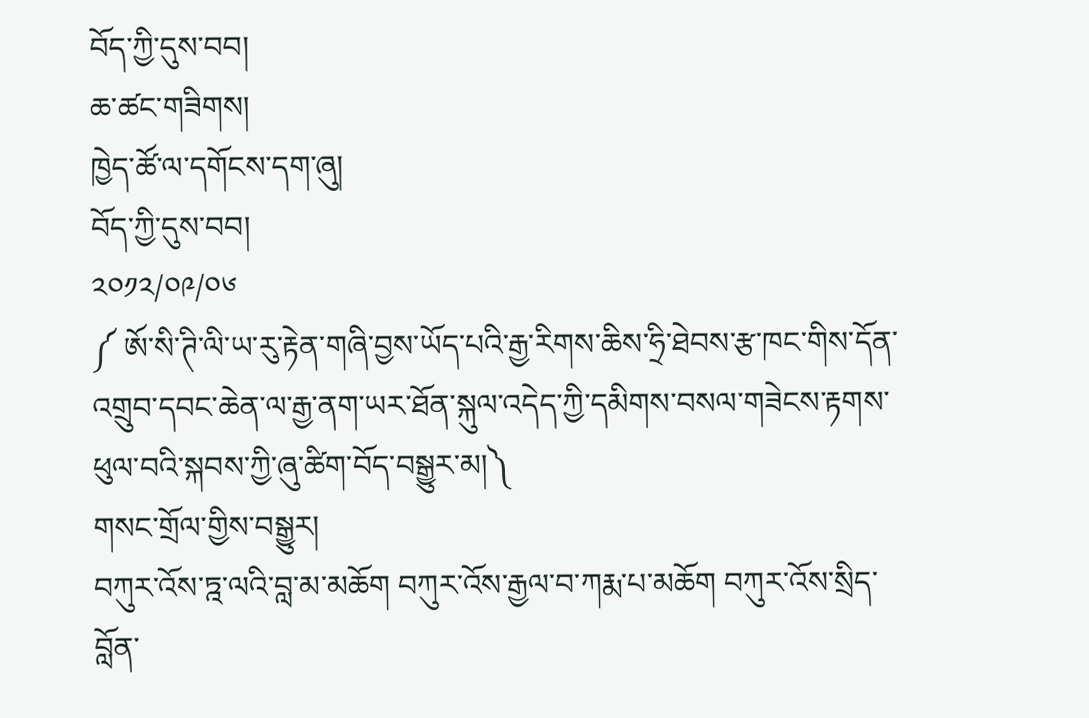བོད་ཀྱི་དུས་བབ།
ཆ་ཚང་གཟིགས།
ཁྱེད་ཚོ་ལ་དགོངས་དག་ཞུ།
བོད་ཀྱི་དུས་བབ།
༢༠༡༢/༠༩/༠༦
༼ ཨོ་སི་ཊི་ལི་ཡ་རུ་རྟེན་གཞི་བྱས་ཡོད་པའི་རྒྱ་རིགས་ཆིས་ཧྲི་ཐེབས་རྩ་ཁང་གིས་དོན་འགྲུབ་དབང་ཆེན་ལ་རྒྱ་ནག་ཡར་ཐོན་སྐུལ་འདེད་ཀྱི་དམིགས་བསལ་གཟེངས་རྟགས་ཕུལ་བའི་སྐབས་ཀྱི་ཞུ་ཚིག་བོད་བསྒྱུར་མ།༽
གསང་གྲོལ་གྱིས་བསྒྱུར།
བཀུར་འོས་ཏྰ་ལའི་བླ་མ་མཆོག བཀུར་འོས་རྒྱལ་བ་ཀརྨ་པ་མཆོག བཀུར་འོས་སྲིད་བློན་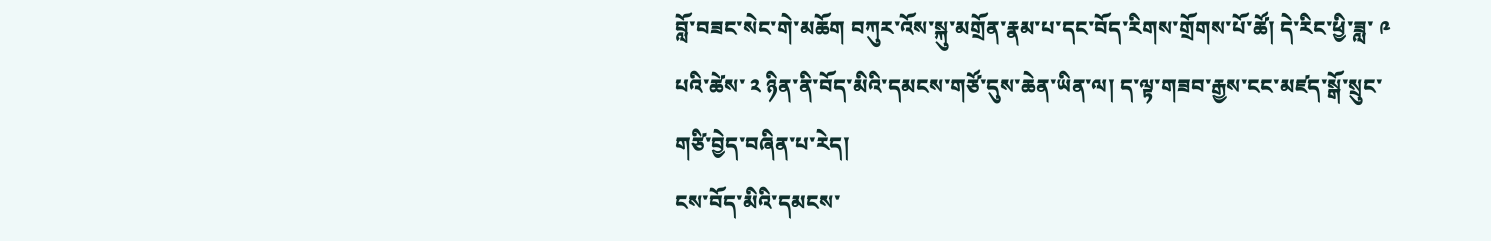བློ་བཟང་སེང་གེ་མཆོག བཀུར་འོས་སྐུ་མགྲོན་རྣམ་པ་དང་བོད་རིགས་གྲོགས་པོ་ཚོ། དེ་རིང་ཕྱི་ཟླ་ ༩ པའི་ཚེས་ ༢ ཉིན་ནི་བོད་མིའི་དམངས་གཙོ་དུས་ཆེན་ཡིན་ལ། ད་ལྟ་གཟབ་རྒྱས་ངང་མཛད་སྒོ་སྲུང་གཙི་བྱེད་བཞིན་པ་རེད།
ངས་བོད་མིའི་དམངས་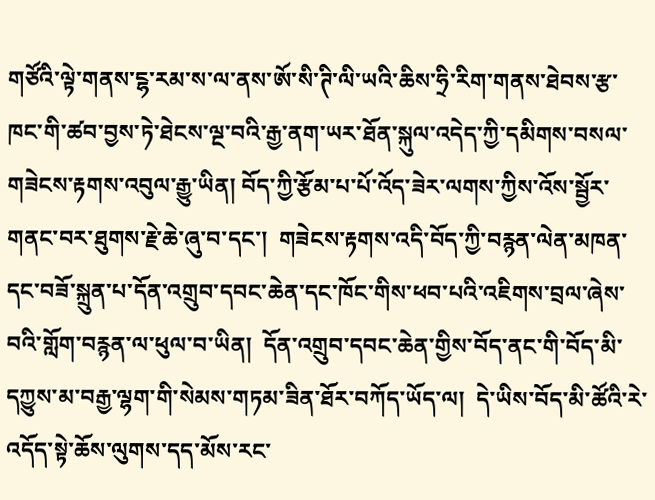གཙོའི་ལྟེ་གནས་ངྷ་རམ་ས་ལ་ནས་ཨོ་སི་ཊི་ལི་ཡའི་ཆིས་ཧྲི་རིག་གནས་ཐེབས་རྩ་ཁང་གི་ཚབ་བྱས་ཏེ་ཐེངས་ལྔ་བའི་རྒྱ་ནག་ཡར་ཐོན་སྐུལ་འདེད་ཀྱི་དམིགས་བསལ་གཟེངས་རྟགས་འབུལ་རྒྱུ་ཡིན། བོད་ཀྱི་རྩོམ་པ་པོ་འོད་ཟེར་ལགས་ཀྱིས་འོས་སྦྱོར་གནང་བར་ཐུགས་རྗེ་ཆེ་ཞུ་བ་དང་།  གཟེངས་རྟགས་འདི་བོད་ཀྱི་བརྙན་ལེན་མཁན་དང་བཟོ་སྐྲུན་པ་དོན་འགྲུབ་དབང་ཆེན་དང་ཁོང་གིས་ཕབ་པའི་འཇིགས་བྲལ་ཞེས་བའི་གློག་བརྙན་ལ་ཕུལ་བ་ཡིན།  དོན་འགྲུབ་དབང་ཆེན་གྱིས་བོད་ནང་གི་བོད་མི་དཀྱུས་མ་བརྒྱ་ལྷག་གི་སེམས་གཏམ་ཟིན་ཐོར་བཀོད་ཡོད་ལ།  དེ་ཡིས་བོད་མི་ཚོའི་རེ་འདོད་སྟེ་ཆོས་ལུགས་དད་མོས་རང་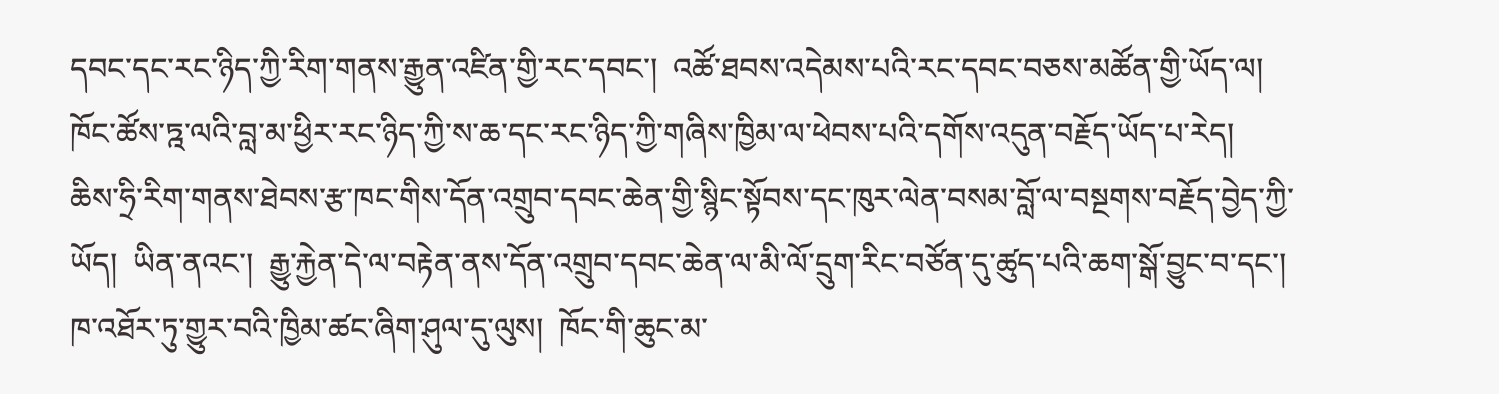དབང་དང་རང་ཉིད་ཀྱི་རིག་གནས་རྒྱུན་འཛིན་གྱི་རང་དབང་།  འཚོ་ཐབས་འདེམས་པའི་རང་དབང་བཅས་མཚོན་གྱི་ཡོད་ལ།  ཁོང་ཚོས་ཏྰ་ལའི་བླ་མ་ཕྱིར་རང་ཉིད་ཀྱི་ས་ཆ་དང་རང་ཉིད་ཀྱི་གཞིས་ཁྱིམ་ལ་ཕེབས་པའི་དགོས་འདུན་བརྗོད་ཡོད་པ་རེད།
ཆིས་ཧྲི་རིག་གནས་ཐེབས་རྩ་ཁང་གིས་དོན་འགྲུབ་དབང་ཆེན་གྱི་སྙིང་སྟོབས་དང་ཁུར་ལེན་བསམ་བློ་ལ་བསྔགས་བརྗོད་བྱེད་ཀྱི་ཡོད།  ཡིན་ནའང་།  རྒྱུ་རྐྱེན་དེ་ལ་བརྟེན་ནས་དོན་འགྲུབ་དབང་ཆེན་ལ་མི་ལོ་དྲུག་རིང་བཙོན་དུ་ཚུད་པའི་ཆག་སྒོ་བྱུང་བ་དང་།  ཁ་འཐོར་ཏུ་གྱུར་བའི་ཁྱིམ་ཚང་ཞིག་ཤུལ་དུ་ལུས།  ཁོང་གི་ཆུང་མ་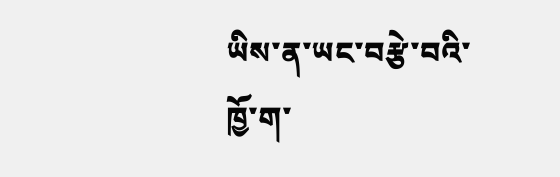ཡིས་ན་ཡང་བརྩེ་བའི་ཁྱོ་ག་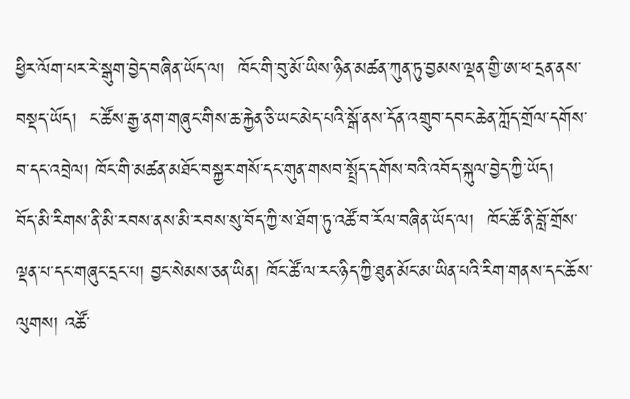ཕྱིར་ལོག་པར་རེ་སྒུག་བྱེད་བཞིན་ཡོད་ལ།  ཁོང་གི་བུ་མོ་ཡིས་ཉིན་མཚན་ཀུན་ཏུ་བྱམས་ལྡན་གྱི་ཨ་ཕ་དྲན་ནས་བསྡད་ཡོད།  ང་ཚོས་རྒྱ་ནག་གཞུང་གིས་ཆ་རྐྱེན་ཅི་ཡང་མེད་པའི་སྒོ་ནས་དོན་འགྲུབ་དབང་ཆེན་ཀློད་གྲོལ་དགོས་བ་དང་འབྲེལ། ཁོང་གི་མཚན་མཐོང་བསྐྱར་གསོ་དང་གུན་གསབ་སྤྲོད་དགོས་བའི་འབོད་སྐུལ་བྱེད་ཀྱི་ཡོད།
བོད་མི་རིགས་ནི་མི་རབས་ནས་མི་རབས་སུ་བོད་ཀྱི་ས་ཐོག་ཏུ་འཚོ་བ་རོལ་བཞིན་ཡོད་ལ།  ཁོང་ཚོ་ནི་བློ་གྲོས་ལྡན་པ་དང་གཞུང་དྲང་པ། བྱང་སེམས་ཅན་ཡིན། ཁོང་ཚོ་ལ་རང་ཉིད་ཀྱི་ཐུན་མོང་མ་ཡིན་པའི་རིག་གནས་དང་ཆོས་ལུགས། འཚོ་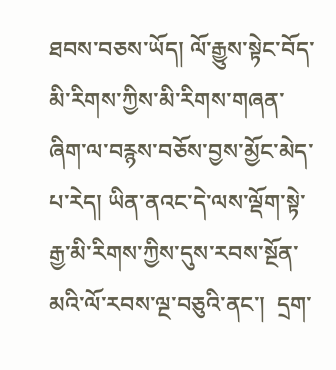ཐབས་བཅས་ཡོད། ལོ་རྒྱུས་སྟེང་བོད་མི་རིགས་ཀྱིས་མི་རིགས་གཞན་ཞིག་ལ་བརྙས་བཅོས་བྱས་མྱོང་མེད་པ་རེད། ཡིན་ནའང་དེ་ལས་ལྡོག་སྟེ་རྒྱ་མི་རིགས་ཀྱིས་དུས་རབས་སྔོན་མའི་ལོ་རབས་ལྔ་བཅུའི་ནང་།  དྲག་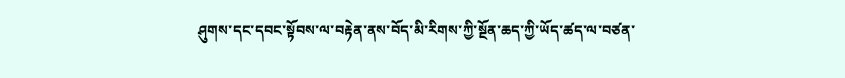ཤུགས་དང་དབང་སྟོབས་ལ་བརྟེན་ནས་བོད་མི་རིགས་ཀྱི་སྔོན་ཆད་ཀྱི་ཡོད་ཚད་ལ་བཙན་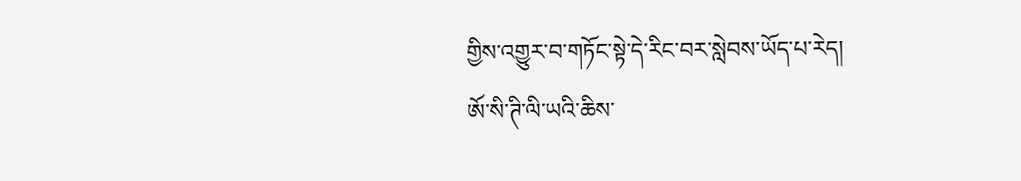གྱིས་འགྱུར་བ་གཏོང་སྟེ་དེ་རིང་བར་སླེབས་ཡོད་པ་རེད།
ཨོ་སི་ཊི་ལི་ཡའི་ཆིས་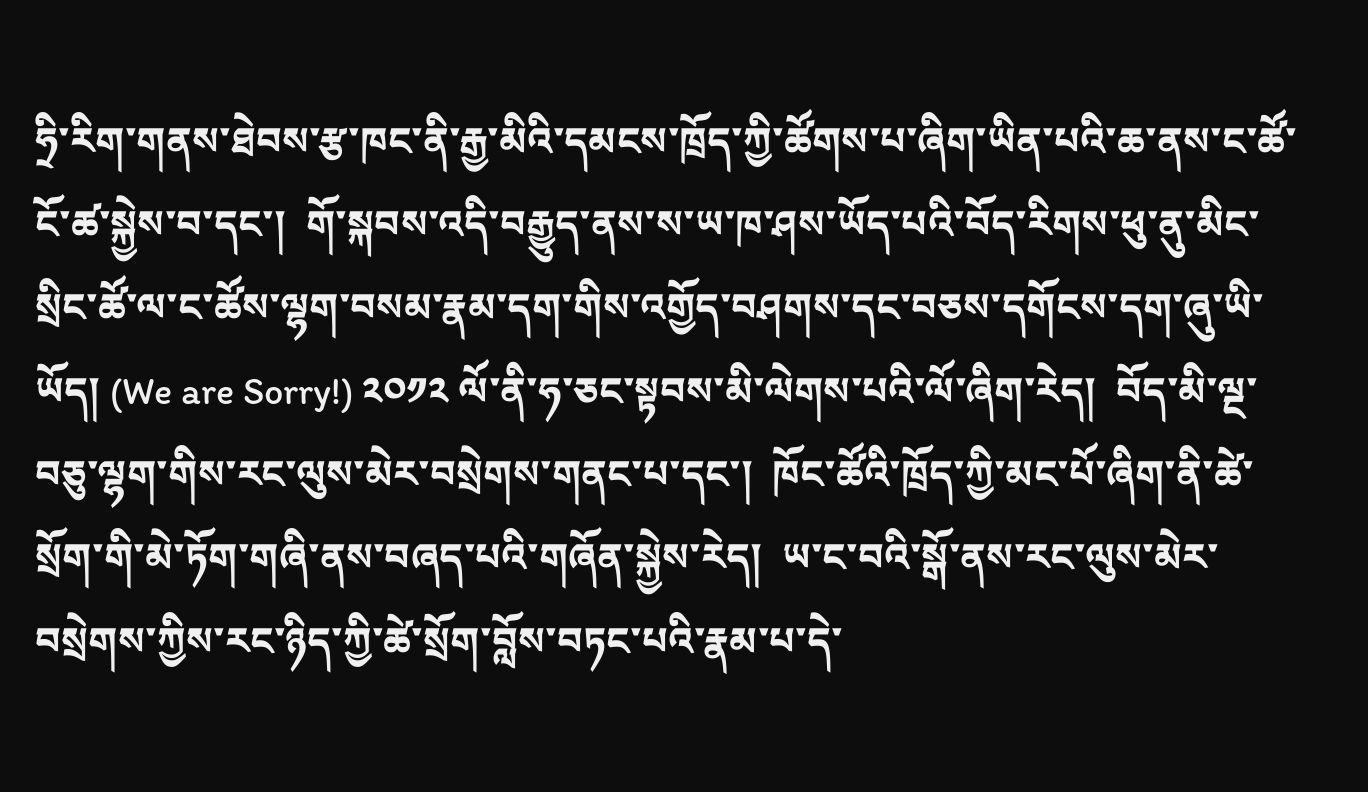ཧྲི་རིག་གནས་ཐེབས་རྩ་ཁང་ནི་རྒྱ་མིའི་དམངས་ཁྲོད་ཀྱི་ཚོགས་པ་ཞིག་ཡིན་པའི་ཆ་ནས་ང་ཚོ་ངོ་ཚ་སྐྱེས་བ་དང་།  གོ་སྐབས་འདི་བརྒྱུད་ནས་ས་ཡ་ཁ་ཤས་ཡོད་པའི་བོད་རིགས་ཕུ་ནུ་མིང་སྲིང་ཚོ་ལ་ང་ཚོས་ལྷག་བསམ་རྣམ་དག་གིས་འགྱོད་བཤགས་དང་བཅས་དགོངས་དག་ཞུ་ཡི་ཡོད། (We are Sorry!) ༢༠༡༢ ལོ་ནི་ཧ་ཅང་སྟབས་མི་ལེགས་པའི་ལོ་ཞིག་རེད།  བོད་མི་ལྔ་བཅུ་ལྷག་གིས་རང་ལུས་མེར་བསྲེགས་གནང་པ་དང་།  ཁོང་ཚོའི་ཁྲོད་ཀྱི་མང་པོ་ཞིག་ནི་ཚེ་སྲོག་གི་མེ་ཏོག་གཞི་ནས་བཞད་པའི་གཞོན་སྐྱེས་རེད།  ཡ་ང་བའི་སྒོ་ནས་རང་ལུས་མེར་བསྲེགས་ཀྱིས་རང་ཉིད་ཀྱི་ཚེ་སྲོག་བློས་བཏང་པའི་རྣམ་པ་དེ་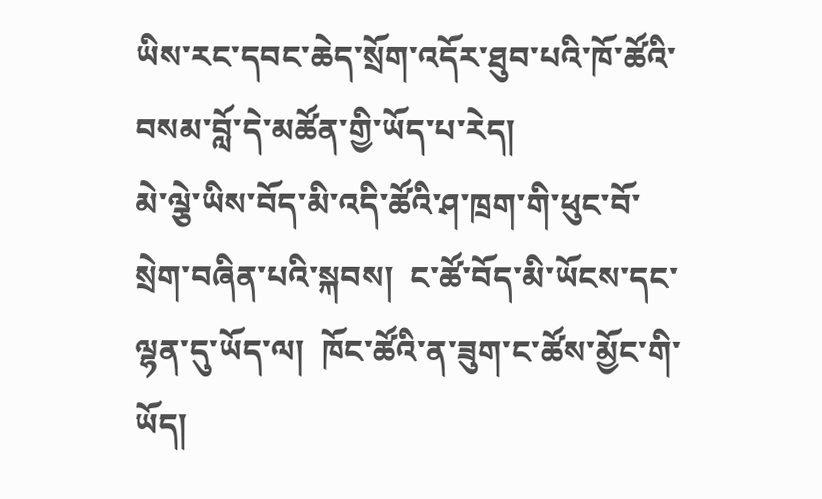ཡིས་རང་དབང་ཆེད་སྲོག་འདོར་ཐུབ་པའི་ཁོ་ཚོའི་བསམ་བློ་དེ་མཚོན་གྱི་ཡོད་པ་རེད།
མེ་ལྕེ་ཡིས་བོད་མི་འདི་ཚོའི་ཤ་ཁྲག་གི་ཕུང་བོ་སྲེག་བཞིན་པའི་སྐབས།  ང་ཚོ་བོད་མི་ཡོངས་དང་ལྷན་དུ་ཡོད་ལ།  ཁོང་ཚོའི་ན་ཟུག་ང་ཚོས་མྱོང་གི་ཡོད།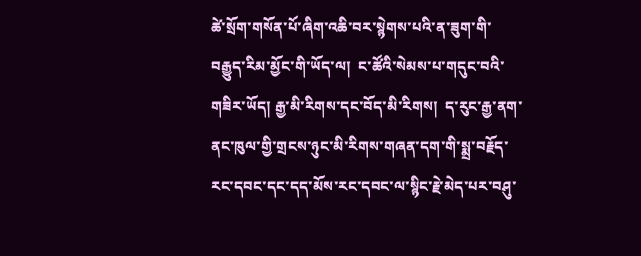ཚེ་སྲོག་གསོན་པོ་ཞིག་འཆི་བར་སྙེགས་པའི་ན་ཟུག་གི་བརྒྱུད་རིམ་མྱོང་གི་ཡོད་ལ།  ང་ཚོའི་སེམས་པ་གདུང་བའི་གཟིར་ཡོད། རྒྱ་མི་རིགས་དང་བོད་མི་རིགས།  ད་རུང་རྒྱ་ནག་ནང་ཁུལ་གྱི་གྲངས་ཉུང་མི་རིགས་གཞན་དག་གི་སྨྲ་བརྗོད་རང་དབང་དང་དད་མོས་རང་དབང་ལ་སྙིང་རྗེ་མེད་པར་བཤུ་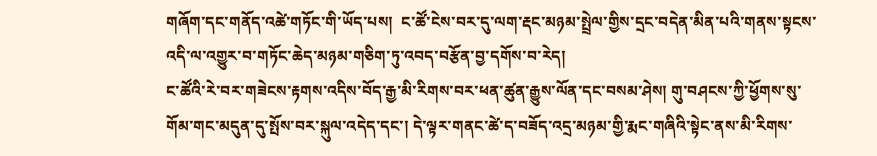གཞོག་དང་གནོད་འཚེ་གཏོང་གི་ཡོད་པས།  ང་ཚོ་ངེས་བར་དུ་ལག་རྡང་མཉམ་སྤྲེལ་གྱིས་དྲང་བདེན་མིན་པའི་གནས་སྟངས་འདི་ལ་འགྱུར་བ་གཏོང་ཆེད་མཉམ་གཅིག་ཏུ་འབད་བརྩོན་བྱ་དགོས་བ་རེད།
ང་ཚོའི་རེ་བར་གཟེངས་རྟགས་འདིས་བོད་རྒྱ་མི་རིགས་བར་ཕན་ཚུན་རྒྱུས་ལོན་དང་བསམ་ཤེས། གུ་བཤངས་ཀྱི་ཕྱོགས་སུ་གོམ་གང་མདུན་དུ་སྤོས་བར་སྐུལ་འདེད་དང་། དེ་ལྟར་གནང་ཚེ་ད་བཟོད་འདྲ་མཉམ་གྱི་རྨང་གཞིའི་སྟེང་ནས་མི་རིགས་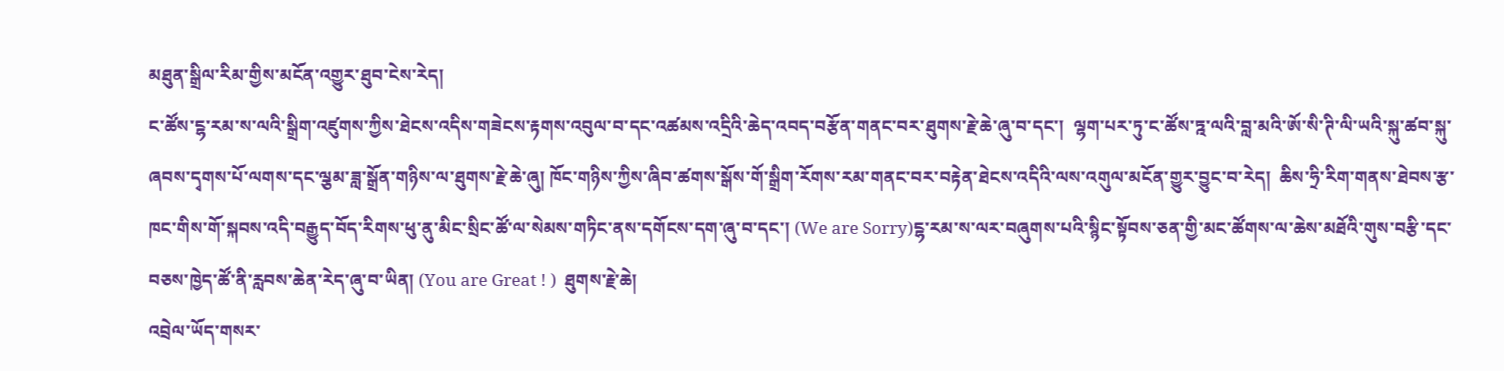མཐུན་སྒྲིལ་རིམ་གྱིས་མངོན་འགྱུར་ཐུབ་ངེས་རེད།
ང་ཚོས་ངྷ་རམ་ས་ལའི་སྒྲིག་འཛུགས་ཀྱིས་ཐེངས་འདིས་གཟེངས་རྟགས་འབུལ་བ་དང་འཚམས་འདྲིའི་ཆེད་འབད་བརྩོན་གནང་བར་ཐུགས་རྗེ་ཆེ་ཞུ་བ་དང་།  ལྷག་པར་ཏུ་ང་ཚོས་ཏྰ་ལའི་བླ་མའི་ཨོ་སི་ཊི་ལི་ཡའི་སྐུ་ཚབ་སྐུ་ཞབས་དྭགས་པོ་ལགས་དང་ལྕམ་ཟླ་སྒྲོན་གཉིས་ལ་ཐུགས་རྗེ་ཆེ་ཞུ། ཁོང་གཉིས་ཀྱིས་ཞིབ་ཚགས་སྒོས་གོ་སྒྲིག་རོགས་རམ་གནང་བར་བརྟེན་ཐེངས་འདིའི་ལས་འགུལ་མངོན་གྱུར་བྱུང་བ་རེད།  ཆིས་ཧྲི་རིག་གནས་ཐེབས་རྩ་ཁང་གིས་གོ་སྐབས་འདི་བརྒྱུད་བོད་རིགས་ཕུ་ནུ་མིང་སྲིང་ཚོ་ལ་སེམས་གཏིང་ནས་དགོངས་དག་ཞུ་བ་དང་། (We are Sorry)ངྷ་རམ་ས་ལར་བཞུགས་པའི་སྙིང་སྟོབས་ཅན་གྱི་མང་ཚོགས་ལ་ཆེས་མཐོའི་གུས་བརྩི་དང་བཅས་ཁྱེད་ཚོ་ནི་རླབས་ཆེན་རེད་ཞུ་བ་ཡིན། (You are Great ! )  ཐུགས་རྗེ་ཆེ།
འབྲེལ་ཡོད་གསར་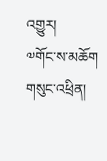འགྱུར།
༧གོང་ས་མཆོག གསུང་འཕྲིན།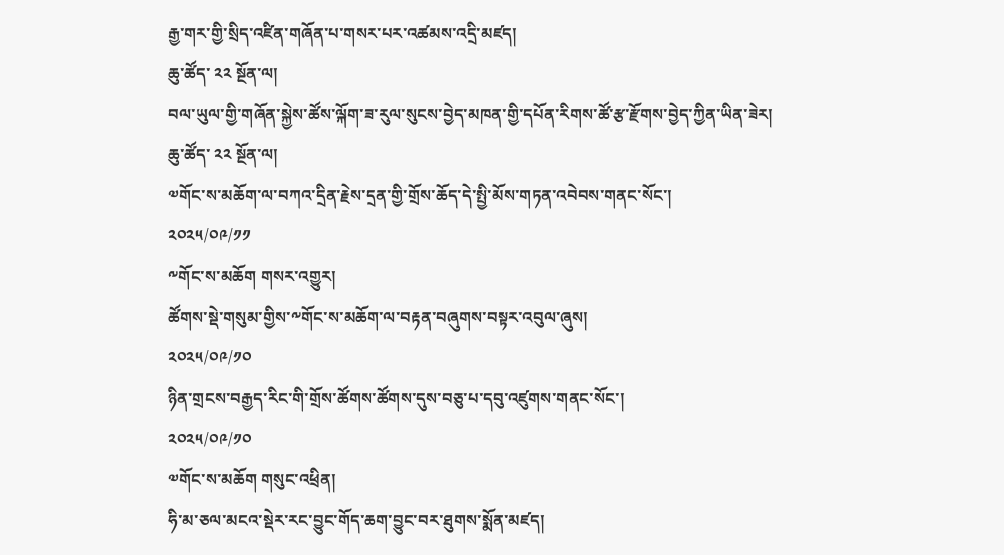རྒྱ་གར་གྱི་སྲིད་འཛིན་གཞོན་པ་གསར་པར་འཚམས་འདྲི་མཛད།
ཆུ་ཚོད་ ༢༢ སྔོན་ལ།
བལ་ཡུལ་གྱི་གཞོན་སྐྱེས་ཚོས་ལྐོག་ཟ་རུལ་སུངས་བྱེད་མཁན་གྱི་དཔོན་རིགས་ཚོ་རྩ་རྫོགས་བྱེད་ཀྱིན་ཡིན་ཟེར།
ཆུ་ཚོད་ ༢༢ སྔོན་ལ།
༧གོང་ས་མཆོག་ལ་བཀའ་དྲིན་རྗེས་དྲན་གྱི་གྲོས་ཆོད་དེ་སྤྱི་མོས་གཏན་འབེབས་གནང་སོང་།
༢༠༢༥/༠༩/༡༡
༸གོང་ས་མཆོག གསར་འགྱུར།
ཚོགས་སྡེ་གསུམ་གྱིས་༸གོང་ས་མཆོག་ལ་བརྟན་བཞུགས་བསྟར་འབུལ་ཞུས།
༢༠༢༥/༠༩/༡༠
ཉིན་གྲངས་བརྒྱད་རིང་གི་གྲོས་ཚོགས་ཚོགས་དུས་བཅུ་པ་དབུ་འཛུགས་གནང་སོང་།
༢༠༢༥/༠༩/༡༠
༧གོང་ས་མཆོག གསུང་འཕྲིན།
ཧི་མ་ཅལ་མངའ་སྡེར་རང་བྱུང་གོད་ཆག་བྱུང་བར་ཐུགས་སྨོན་མཛད།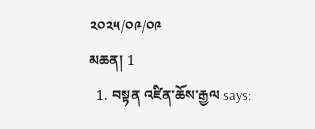༢༠༢༥/༠༩/༠༩
མཆན། 1
  1. བསྟན འཛིན་ཆོས་རྒྱལ says: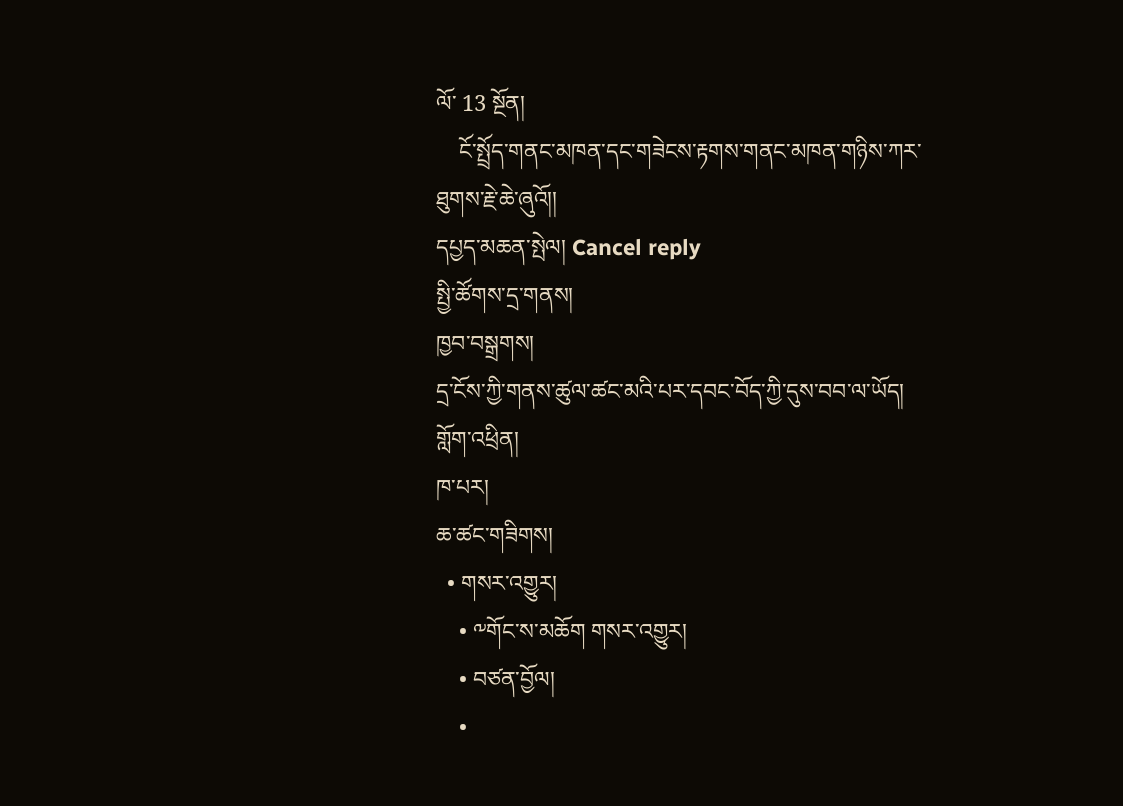ལོ་ 13 སྔོན།
    ངོ་སྤྲོད་གནང་མཁན་དང་གཟེངས་རྟགས་གནང་མཁན་གཉིས་ཀར་ཐུགས་རྗེ་ཆེ་ཞུའོ།།
དཔྱད་མཆན་སྤེལ། Cancel reply
སྤྱི་ཚོགས་དྲ་གནས།
ཁྱབ་བསྒྲགས།
དྲ་ངོས་ཀྱི་གནས་ཚུལ་ཚང་མའི་པར་དབང་བོད་ཀྱི་དུས་བབ་ལ་ཡོད།
གློག་འཕྲིན།
ཁ་པར།
ཆ་ཚང་གཟིགས།
  • གསར་འགྱུར།
    • ༸གོང་ས་མཆོག གསར་འགྱུར།
    • བཙན་བྱོལ།
    •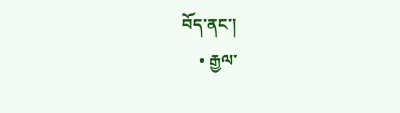བོད་ནང་།
    • རྒྱལ་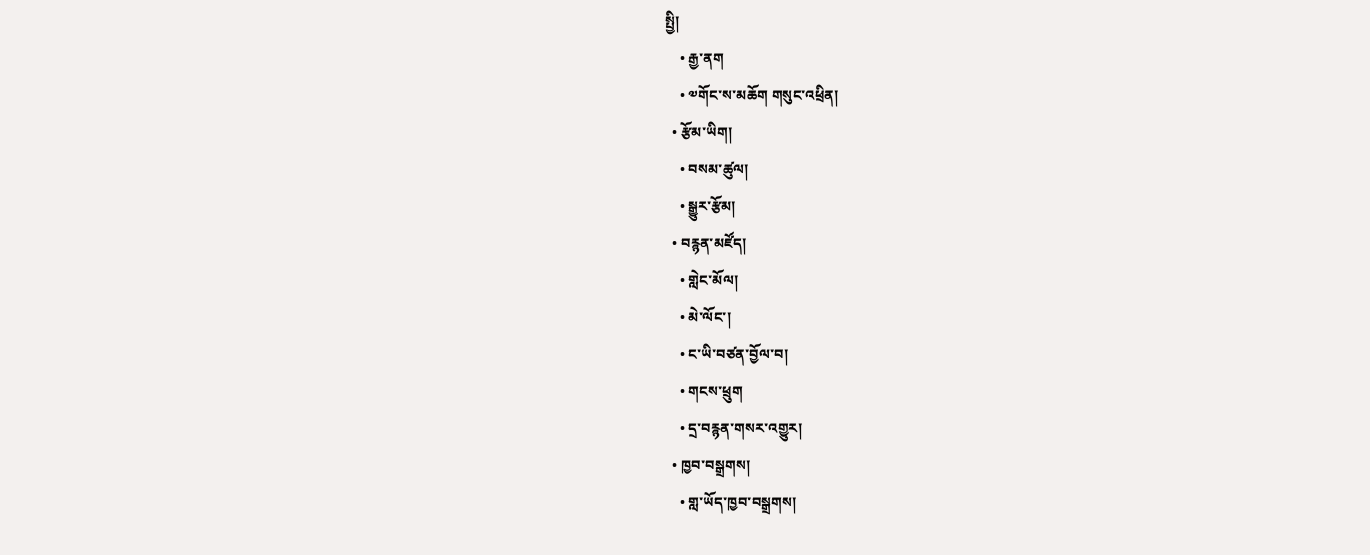སྤྱི།
    • རྒྱ་ནག
    • ༧གོང་ས་མཆོག གསུང་འཕྲིན།
  • རྩོམ་ཡིག།
    • བསམ་ཚུལ།
    • སྒྱུར་རྩོམ།
  • བརྙན་མཛོད།
    • གླེང་མོལ།
    • མེ་ལོང་།
    • ང་ཡི་བཙན་བྱོལ་བ།
    • གངས་ཕྲུག
    • དྲ་བརྙན་གསར་འགྱུར།
  • ཁྱབ་བསྒྲགས།
    • གླ་ཡོད་ཁྱབ་བསྒྲགས།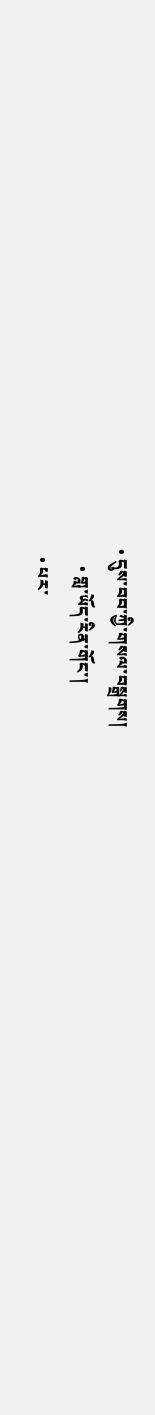• དུས་བབ་ཀྱི་གསལ་བསྒྲགས།
    • གླ་ཡོད་རིན་གོང་།
  • པར་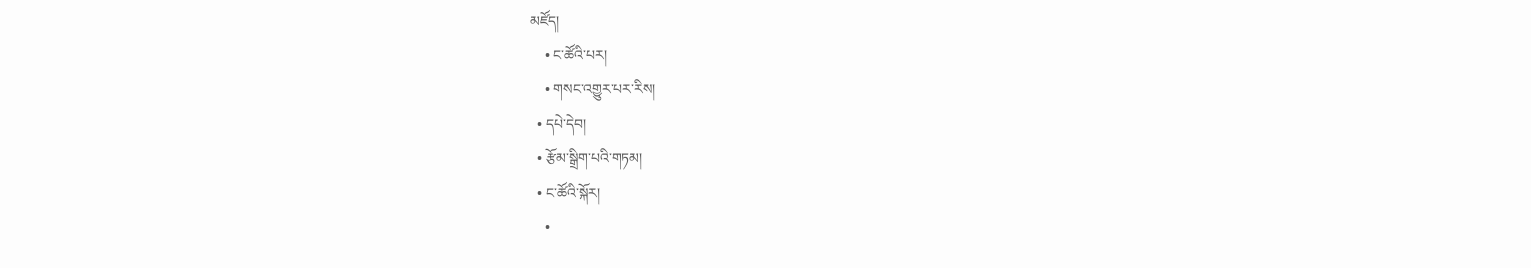མཛོད།
    • ང་ཚོའི་པར།
    • གསང་འགྱུར་པར་རིས།
  • དཔེ་དེབ།
  • རྩོམ་སྒྲིག་པའི་གཏམ།
  • ང་ཚོའི་སྐོར།
    •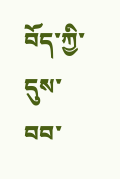བོད་ཀྱི་དུས་བབ་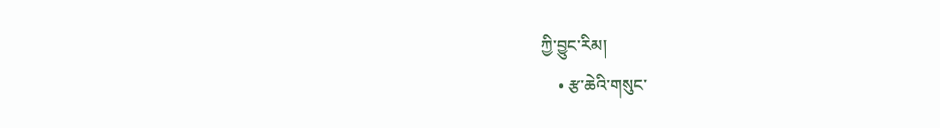ཀྱི་བྱུང་རིམ།
    • རྩ་ཆེའི་གསུང་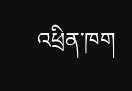འཕྲིན་ཁག